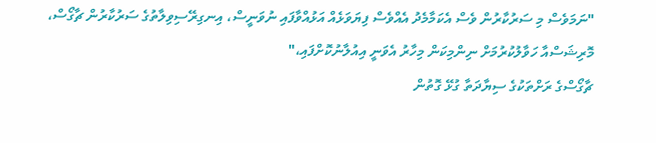"ނަމަވެސް މި ސަރުކާރުން ވެސް އެކަމާމެދު އެއްވެސް ފިޔަވަޅެއް އަޅުއްވާފައި ނުވަނީސް، އިނގިރޭސިވިލާތުގެ ސަރުކާރުން ޗާގޯސް، މޮރިޝަސްއާ ހަވާލުކުރުމަށް ނިންމިކަން މިހާރު އެވަނީ އިއުލާނުކޮށްފައި،"
ޗާގޯސްގެ ރަށްތަކުގެ ސިޔާދަތާ ގުޅޭ ގޮތުން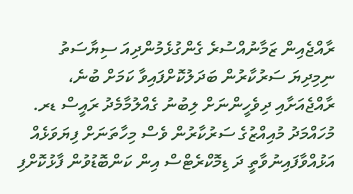ރާއްޖެއިން ޒަމާނުއްސުރެ ގެންގުޅެމުންދިއަ ސިޔާސަތު ނިމިދިޔަ ސަރުކާރުން ބަދަލުކޮށްފައިވާ ކަމަށް ބުނެ، ރާއްޖެއަށާއި ދިވެހީންނަށް ލިބުނު ގެއްލުމާމެދު ރައީސް ޑރ. މުހައްމަދު މުއިއްޒުގެ ސަރުކާރުން ވެސް މިހާތަނަށް ފިޔަވަޅެއް އަޅުއްވާފައިނުވާތީ ދަ ޑިމޮކްރެޓްސް އިން ކަންބޮޑުވުން ފާޅުކޮށްފި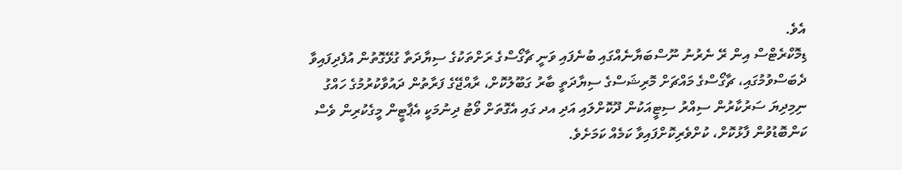އެވެ.
ޑިމޮކްރެޓްސް އިން ރޭ ނެރުނު ނޫސްބަޔާނެއްގައި ބުނެފައި ވަނީ ޗާގޯސްގެ ރަށްތަކުގެ ސިޔާދަތާ ގުޅޭގޮތުން އުފެދިފައިވާ ދެބަސްވުމުގައި، ޗާގޯސްގެ މައްޗަށް މޮރިޝަސްގެ ސިޔާދަތީ ބާރު ގަބޫލުކޮށް، ރާއްޖޭގެ ފަރާތުން ދައުވާކުރުމުގެ ހައްގު ނިމިދިޔަ ސަރުކާރުން ސިއްރު ސިޓީއަކުން ދޫކޮށްލައި އަދި އދ ގައި އެގޮތަށް ވޯޓު ދިނުމަކީ އެޕާޓީން މީގެކުރިން ވެސް ކަންބޮޑުވުން ފާޅުކޮށް، ކުށްވެރިކޮށްފައިވާ ކަމެއް ކަމަށެވެ.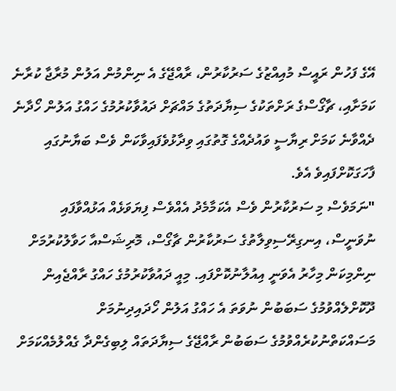އޭގެ ފަހުން ރައީސް މުއިއްޒުގެ ސަރުކާރުން، ރާއްޖޭގެ އެ ނިންމުން އަލުން މުރާޖާ ކުރާނެ ކަމަށާއި، ޗާގޯސްގެ ރަށްތަކުގެ ސިޔާދަތުގެ މައްޗަށް ދައުވާކުރުމުގެ ހައްގު އަލުން ހޯދާނެ ދެއްވާނެ ކަމަށް ރިޔާސީ ވައުދެއްގެ ގޮތުގައި ވިދާޅުވެފައިވާކަން ވެސް ބަޔާނުގައި ފާހަގަކޮށްފައިވެ އެވެ.
"ނަމަވެސް މި ސަރުކާރުން ވެސް އެކަމާމެދު އެއްވެސް ފިޔަވަޅެއް އަޅުއްވާފައި ނުވަނީސް، އިނގިރޭސިވިލާތުގެ ސަރުކާރުން ޗާގޯސް، މޮރިޝަސްއާ ހަވާލުކުރުމަށް ނިންމިކަން މިހާރު އެވަނީ އިއުލާނުކޮށްފައި. މިއީ ދައުވާކުރުމުގެ ހައްގު ރާއްޖެއިން ދޫކޮށްލެއްވުމުގެ ސަބަބުން ނުވަތަ އެ ހައްގު އަލުން ހޯދައިދިނުމަށް މަސައްކަތްނުކުރެއްވުމުގެ ސަބަބުން ރާއްޖޭގެ ސިޔާދަތައް ލިބިގެންދާ ގެއްލުމެއްކަމަށް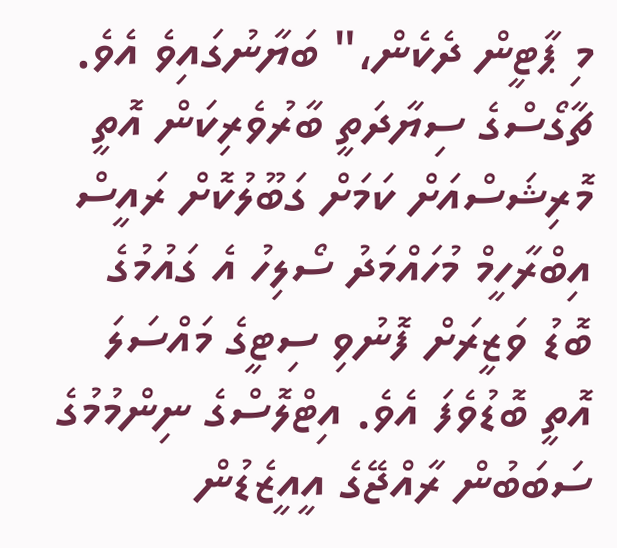މި ޕާޓީން ދެކެން،" ބަޔާނުގައިވެ އެވެ.
ޗާގޯސްގެ ސިޔާދަތީ ބާރުވެރިކަން އޮތީ މޮރިޝަސްއަށް ކަމަށް ގަބޫލުކޮށް ރައީސް އިބްރާހީމް މުހައްމަދު ސޯލިހު އެ ގައުމުގެ ބޮޑު ވަޒީރަށް ފޮނުވި ސިޓީގެ މައްސަލަ އޮތީ ބޮޑުވެފަ އެވެ. އިޓްލޮސްގެ ނިންމުމުގެ ސަބަބުން ރާއްޖޭގެ އީއީޒެޑުން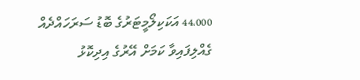44،000 އަކަކިލޯމީޓަރުގެ ބޮޑު ސަރަހައްދެއް ގެއްލިފައިވާ ކަމަށް އޭރުގެ އިދިކޮޅު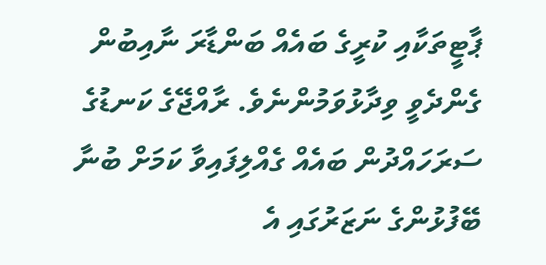ޕާޓީތަކާއި ކުރީގެ ބައެއް ބަންޑާރަ ނާއިބުން ގެންދެވީ ވިދާޅުވަމުންނެވެ. ރާއްޖޭގެ ކަނޑުގެ ސަރަހައްދުން ބައެއް ގެއްލިފައިވާ ކަމަށް ބުނާ ބޭފުޅުންގެ ނަޒަރުގައި އެ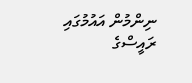ނިންމުން އައުމުގައި ރައީސްގެ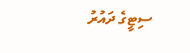ސިޓީގެ ދައުރު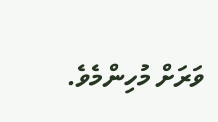ވަރަށް މުހިންމެވެ.